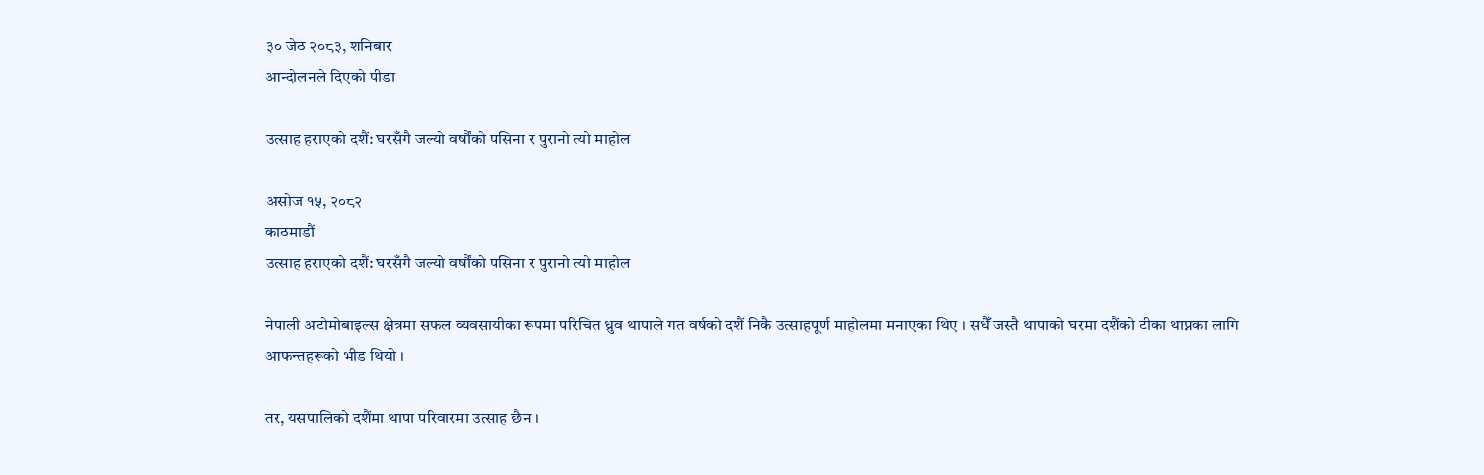३० जेठ २०८३, शनिबार
आन्दोलनले दिएको पीडा

उत्साह हराएको दशैं: घरसँगै जल्यो वर्षौंको पसिना र पुरानो त्यो माहोल

असोज १५, २०८२
काठमाडौं
उत्साह हराएको दशैं: घरसँगै जल्यो वर्षौंको पसिना र पुरानो त्यो माहोल

नेपाली अटोमोबाइल्स क्षेत्रमा सफल व्यवसायीका रूपमा परिचित ध्रुव थापाले गत वर्षको दशैं निकै उत्साहपूर्ण माहोलमा मनाएका थिए । सधैँ जस्तै थापाको घरमा दशैंको टीका थाप्नका लागि आफन्तहरूको भीड थियो ।

तर, यसपालिको दशैंमा थापा परिवारमा उत्साह छैन ।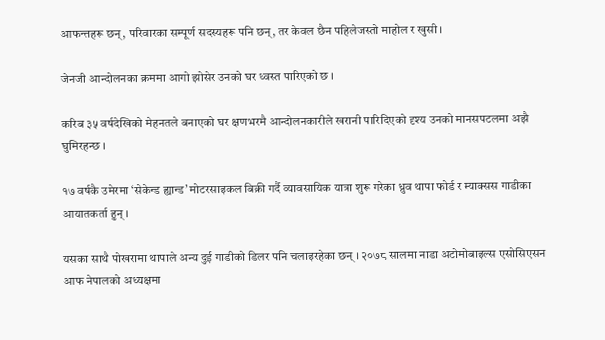आफन्तहरू छन्, परिवारका सम्पूर्ण सदस्यहरू पनि छन्, तर केवल छैन पहिलेजस्तो माहोल र खुसी ।

जेनजी आन्दोलनका क्रममा आगो झोसेर उनको घर ध्वस्त पारिएको छ ।

करिब ३५ वर्षदेखिको मेहनतले बनाएको घर क्षणभरमै आन्दोलनकारीले खरानी पारिदिएको दृश्य उनको मानसपटलमा अझै घुमिरहन्छ ।

१७ वर्षकै उमेरमा ‘सेकेन्ड ह्यान्ड’ मोटरसाइकल बिक्री गर्दै व्यावसायिक यात्रा शुरू गरेका ध्रुव थापा फोर्ड र म्याक्सस गाडीका आयातकर्ता हुन् ।

यसका साथै पोखरामा थापाले अन्य दुई गाडीको डिलर पनि चलाइरहेका छन् । २०७८ सालमा नाडा अटोमोबाइल्स एसोसिएसन आफ नेपालको अध्यक्षमा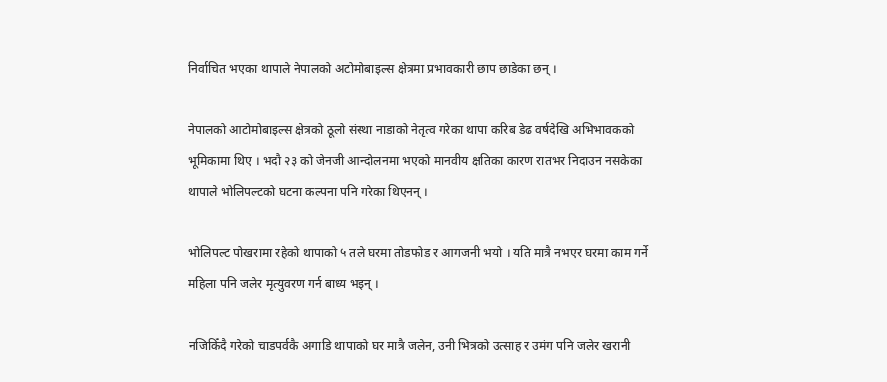निर्वाचित भएका थापाले नेपालको अटोमोबाइल्स क्षेत्रमा प्रभावकारी छाप छाडेका छन् ।

नेपालको आटोमोबाइल्स क्षेत्रको ठूलो संस्था नाडाको नेतृत्व गरेका थापा करिब डेढ वर्षदेखि अभिभावकको भूमिकामा थिए । भदौ २३ को जेनजी आन्दोलनमा भएको मानवीय क्षतिका कारण रातभर निदाउन नसकेका थापाले भोलिपल्टको घटना कल्पना पनि गरेका थिएनन् ।

भोलिपल्ट पोखरामा रहेको थापाको ५ तले घरमा तोडफोड र आगजनी भयो । यति मात्रै नभएर घरमा काम गर्ने महिला पनि जलेर मृत्युवरण गर्न बाध्य भइन् ।

नजिकिँदै गरेको चाडपर्वकै अगाडि थापाको घर मात्रै जलेन, उनी भित्रको उत्साह र उमंग पनि जलेर खरानी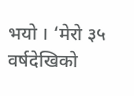भयो । ‘मेरो ३५ वर्षदेखिको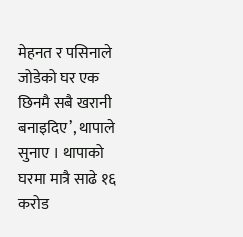मेहनत र पसिनाले जोडेको घर एक छिनमै सबै खरानी बनाइदिए’, थापाले सुनाए । थापाको घरमा मात्रै साढे १६ करोड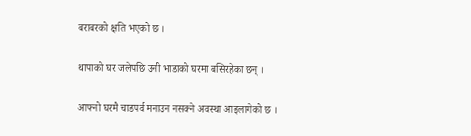बराबरको क्षति भएको छ ।

थापाको घर जलेपछि उनी भाडाको घरमा बसिरहेका छन् ।

आफ्नो घरमै चाडपर्व मनाउन नसक्ने अवस्था आइलागेको छ ।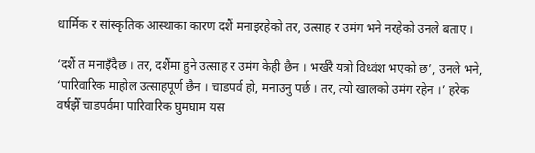धार्मिक र सांस्कृतिक आस्थाका कारण दशैं मनाइरहेको तर, उत्साह र उमंग भने नरहेको उनले बताए ।

‘दशैं त मनाइँदैछ । तर, दशैंमा हुने उत्साह र उमंग केही छैन । भर्खरै यत्रो विध्वंश भएको छ’, उनले भने, ‘पारिवारिक माहोल उत्साहपूर्ण छैन । चाडपर्व हो, मनाउनु पर्छ । तर, त्यो खालको उमंग रहेन ।’ हरेक वर्षझैँ चाडपर्वमा पारिवारिक घुमघाम यस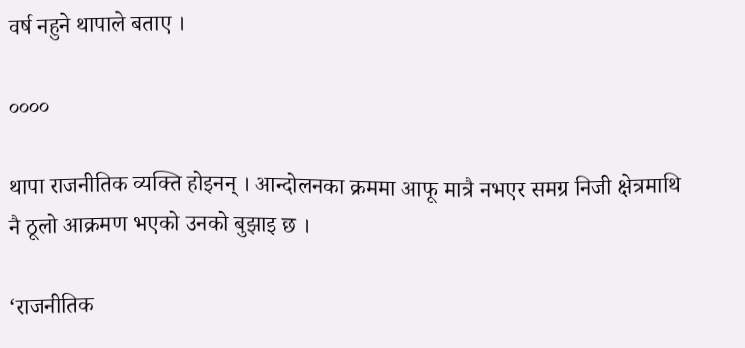वर्ष नहुने थापाले बताए ।

००००

थापा राजनीतिक व्यक्ति होइनन् । आन्दोलनका क्रममा आफू मात्रै नभएर समग्र निजी क्षेत्रमाथि नै ठूलो आक्रमण भएको उनको बुझाइ छ ।

‘राजनीतिक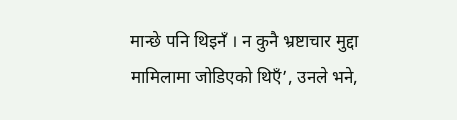मान्छे पनि थिइनँ । न कुनै भ्रष्टाचार मुद्दा मामिलामा जोडिएको थिएँ’, उनले भने,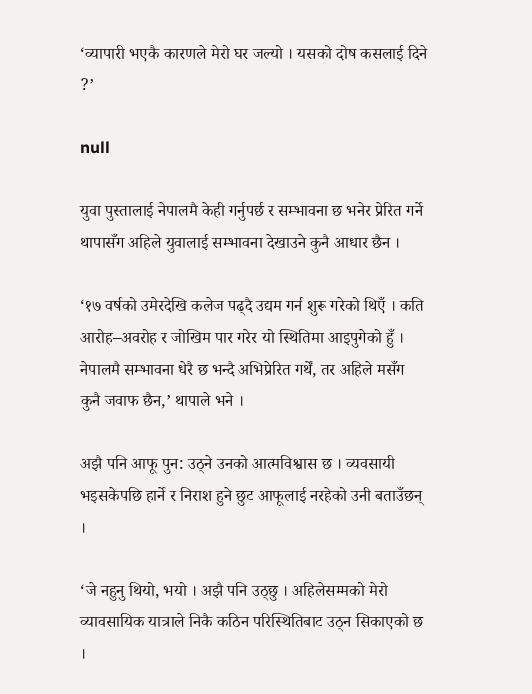‘व्यापारी भएकै कारणले मेरो घर जल्यो । यसको दोष कसलाई दिने ?’

null

युवा पुस्तालाई नेपालमै केही गर्नुपर्छ र सम्भावना छ भनेर प्रेरित गर्ने थापासँग अहिले युवालाई सम्भावना देखाउने कुनै आधार छैन ।

‘१७ वर्षको उमेरदेखि कलेज पढ्दै उद्यम गर्न शुरू गरेको थिएँ । कति आरोह–अवरोह र जोखिम पार गरेर यो स्थितिमा आइपुगेको हुँ । नेपालमै सम्भावना धेरै छ भन्दै अभिप्रेरित गर्थें, तर अहिले मसँग कुनै जवाफ छैन,’ थापाले भने ।

अझै पनि आफू पुन: उठ्ने उनको आत्मविश्वास छ । व्यवसायी भइसकेपछि हार्ने र निराश हुने छुट आफूलाई नरहेको उनी बताउँछन् ।

‘जे नहुनु थियो, भयो । अझै पनि उठ्छु । अहिलेसम्मको मेरो व्यावसायिक यात्राले निकै कठिन परिस्थितिबाट उठ्न सिकाएको छ ।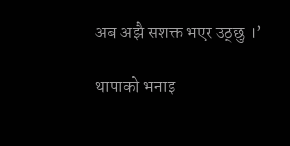अब अझै सशक्त भएर उठ्छु ।’

थापाको भनाइ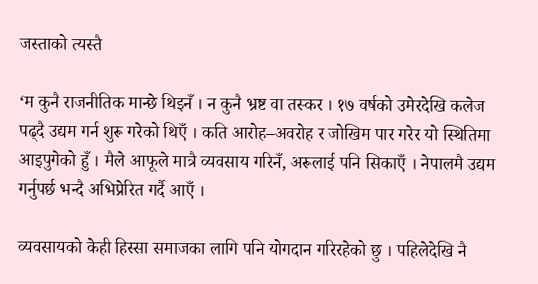जस्ताको त्यस्तै

‘म कुनै राजनीतिक मान्छे थिइनँ । न कुनै भ्रष्ट वा तस्कर । १७ वर्षको उमेरदेखि कलेज पढ्दै उद्यम गर्न शुरू गरेको थिएँ । कति आरोह–अवरोह र जोखिम पार गरेर यो स्थितिमा आइपुगेको हुँ । मैले आफूले मात्रै व्यवसाय गरिनँ, अरूलाई पनि सिकाएँ । नेपालमै उद्यम गर्नुपर्छ भन्दै अभिप्रेरित गर्दै आएँ ।

व्यवसायको केही हिस्सा समाजका लागि पनि योगदान गरिरहेको छु । पहिलेदेखि नै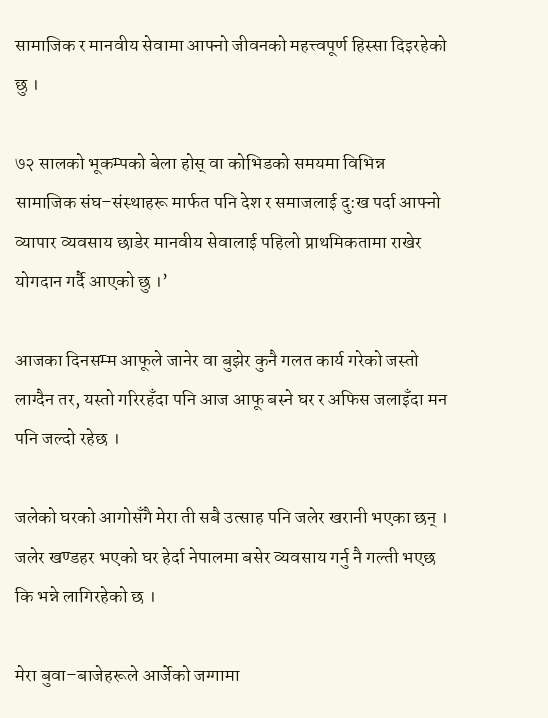सामाजिक र मानवीय सेवामा आफ्नो जीवनको महत्त्वपूर्ण हिस्सा दिइरहेको छु ।

७२ सालको भूकम्पको बेला होस् वा कोभिडको समयमा विभिन्न सामाजिक संघ–संस्थाहरू मार्फत पनि देश र समाजलाई दु:ख पर्दा आफ्नो व्यापार व्यवसाय छाडेर मानवीय सेवालाई पहिलो प्राथमिकतामा राखेर योगदान गर्दै आएको छु ।’

आजका दिनसम्म आफूले जानेर वा बुझेर कुनै गलत कार्य गरेको जस्तो लाग्दैन तर, यस्तो गरिरहँदा पनि आज आफू बस्ने घर र अफिस जलाइँदा मन पनि जल्दो रहेछ ।

जलेको घरको आगोसँगै मेरा ती सबै उत्साह पनि जलेर खरानी भएका छन् । जलेर खण्डहर भएको घर हेर्दा नेपालमा बसेर व्यवसाय गर्नु नै गल्ती भएछ कि भन्ने लागिरहेको छ ।

मेरा बुवा–बाजेहरूले आर्जेको जग्गामा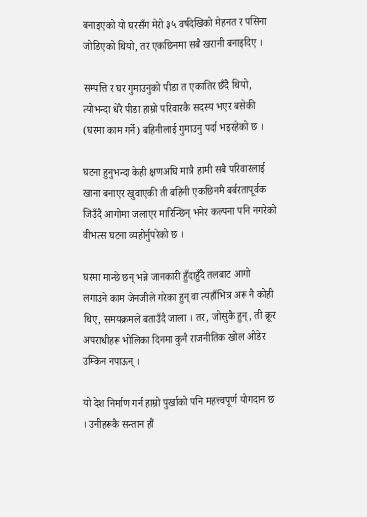बनाइएको यो घरसँग मेरो ३५ वर्षदेखिको मेहनत र पसिना जोडिएको थियो, तर एकछिनमा सबै खरानी बनाइदिए ।

सम्पत्ति र घर गुमाउनुको पीडा त एकातिर छँदै थियो, त्योभन्दा धेरै पीडा हाम्रो परिवारकै सदस्य भएर बसेकी (घरमा काम गर्ने) बहिनीलाई गुमाउनु पर्दा भइरहेको छ ।

घटना हुनुभन्दा केही क्षणअघि मात्रै हामी सबै परिवारलाई खाना बनाएर खुवाएकी ती बहिनी एकछिनमै बर्बरतापूर्वक जिउँदै आगोमा जलाएर मारिन्छिन् भनेर कल्पना पनि नगरेको वीभत्स घटना व्यहोर्नुपरेको छ ।

घरमा मान्छे छन् भन्ने जानकारी हुँदाहुँदै तलबाट आगो लगाउने काम जेनजीले गरेका हुन् वा त्यहाँभित्र अरू नै कोही थिए, समयक्रमले बताउँदै जाला । तर, जोसुकै हुन्, ती क्रूर अपराधीहरू भोलिका दिनमा कुनै राजनीतिक खोल ओडेर उम्किन नपाऊन् ।

यो देश निर्माण गर्न हाम्रो पुर्खाको पनि महत्त्वपूर्ण योगदान छ । उनीहरूकै सन्तान हौं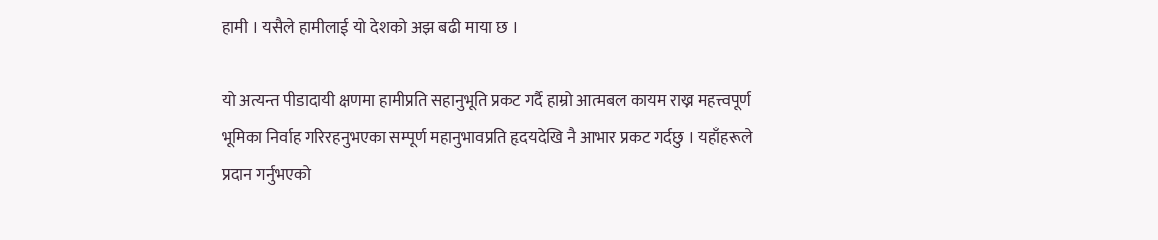हामी । यसैले हामीलाई यो देशको अझ बढी माया छ ।

यो अत्यन्त पीडादायी क्षणमा हामीप्रति सहानुभूति प्रकट गर्दै हाम्रो आत्मबल कायम राख्न महत्त्वपूर्ण भूमिका निर्वाह गरिरहनुभएका सम्पूर्ण महानुभावप्रति हृदयदेखि नै आभार प्रकट गर्दछु । यहाँहरूले प्रदान गर्नुभएको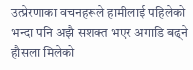उत्प्रेरणाका वचनहरूले हामीलाई पहिलेको भन्दा पनि अझै सशक्त भएर अगाडि बढ्ने हौसला मिलेको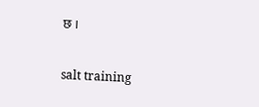छ ।

salt training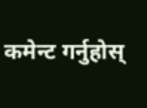कमेन्ट गर्नुहोस्